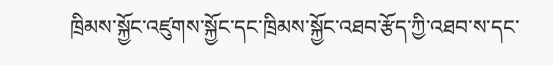ཁྲིམས་སྐྱོང་འཛུགས་སྐྱོང་དང་ཁྲིམས་སྐྱོང་འཐབ་རྩོད་ཀྱི་འཐབ་ས་དང་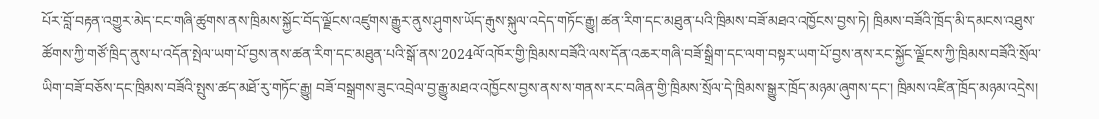པོར་བློ་བརྟན་འགྱུར་མེད་ངང་གཞི་ཚུགས་ནས་ཁྲིམས་སྐྱོང་བོད་ལྗོངས་འཛུགས་རྒྱུར་ནུས་ཤུགས་ཡོད་རྒུས་སྐུལ་འདེད་གཏོང་རྒྱུ། ཚན་རིག་དང་མཐུན་པའི་ཁྲིམས་བཟོ་མཐའ་འཁྱོངས་བྱས་ཏེ། ཁྲིམས་བཟོའི་ཁྲོད་མི་དམངས་འཐུས་ཚོགས་ཀྱི་གཙོ་ཁྲིད་ནུས་པ་འདོན་སྤེལ་ཡག་པོ་བྱས་ནས་ཚན་རིག་དང་མཐུན་པའི་སྒོ་ནས་2024ལོ་འཁོར་གྱི་ཁྲིམས་བཟོའི་ལས་དོན་འཆར་གཞི་བཟོ་སྒྲིག་དང་ལག་བསྟར་ཡག་པོ་བྱས་ནས་རང་སྐྱོང་ལྗོངས་ཀྱི་ཁྲིམས་བཟོའི་སྲོལ་ཡིག་བཟོ་བཅོས་དང་ཁྲིམས་བཟོའི་སྤུས་ཚད་མཐོ་རུ་གཏོང་རྒྱུ། བཟོ་བསྒྲགས་ཟུང་འབྲེལ་བྱ་རྒྱུ་མཐའ་འཁྱོངས་བྱས་ནས་ས་གནས་རང་བཞིན་གྱི་ཁྲིམས་སྲོལ་དེ་ཁྲིམས་སྒྱུར་ཁྲོད་མཉམ་ཞུགས་དང་། ཁྲིམས་འཛིན་ཁྲོད་མཉམ་འདྲེས།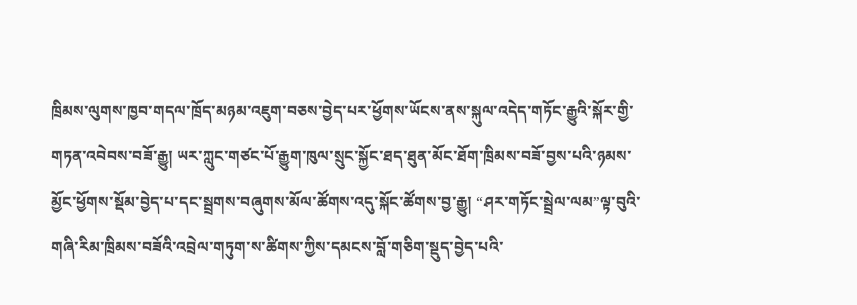ཁྲིམས་ལུགས་ཁྱབ་གདལ་ཁྲོད་མཉམ་འཇུག་བཅས་བྱེད་པར་ཕྱོགས་ཡོངས་ནས་སྐུལ་འདེད་གཏོང་རྒྱུའི་སྐོར་གྱི་གཏན་འབེབས་བཟོ་རྒྱུ། ཡར་ཀླུང་གཙང་པོ་རྒྱུག་ཁུལ་སྲུང་སྐྱོང་ཐད་ཐུན་མོང་ཐོག་ཁྲིམས་བཟོ་བྱས་པའི་ཉམས་མྱོང་ཕྱོགས་སྡོམ་བྱེད་པ་དང་སྦྲགས་བཞུགས་མོལ་ཚོགས་འདུ་སྐོང་ཚོགས་བྱ་རྒྱུ། “ཤར་གཏོང་སྦྲེལ་ལམ”ལྟ་བུའི་གཞི་རིམ་ཁྲིམས་བཟོའི་འབྲེལ་གཏུག་ས་ཚིགས་ཀྱིས་དམངས་བློ་གཅིག་སྡུད་བྱེད་པའི་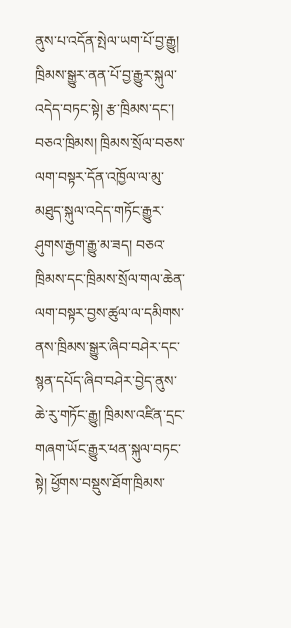ནུས་པ་འདོན་སྤེལ་ཡག་པོ་བྱ་རྒྱུ། ཁྲིམས་སྒྱུར་ནན་པོ་བྱ་རྒྱུར་སྐུལ་འདེད་བཏང་སྟེ། རྩ་ཁྲིམས་དང་། བཅའ་ཁྲིམས། ཁྲིམས་སྲོལ་བཅས་ལག་བསྟར་དོན་འཁྱོལ་ལ་མུ་མཐུད་སྐུལ་འདེད་གཏོང་རྒྱུར་ཤུགས་རྒྱག་རྒྱུ་མ་ཟད། བཅའ་ཁྲིམས་དང་ཁྲིམས་སྲོལ་གལ་ཆེན་ལག་བསྟར་བྱས་ཚུལ་ལ་དམིགས་ནས་ཁྲིམས་སྒྱུར་ཞིབ་བཤེར་དང་སྙན་དཔོད་ཞིབ་བཤེར་བྱེད་ནུས་ཆེ་རུ་གཏོང་རྒྱུ། ཁྲིམས་འཛིན་དྲང་གཞག་ཡོང་རྒྱུར་ཕན་སྐུལ་བཏང་སྟེ། ཕྱོགས་བསྡུས་ཐོག་ཁྲིམས་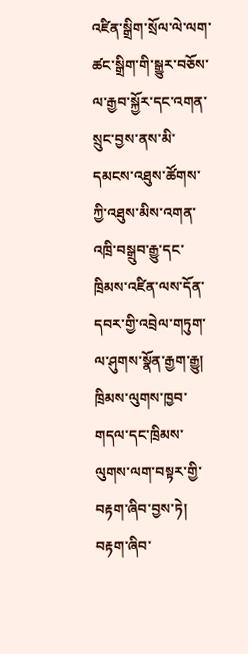འཛིན་སྒྲིག་སྲོལ་ལེ་ལག་ཚང་སྒྲིག་གི་སྒྱུར་བཅོས་ལ་རྒྱབ་སྐྱོར་དང་འགན་སྲུང་བྱས་ནས་མི་དམངས་འཐུས་ཚོགས་ཀྱི་འཐུས་མིས་འགན་འཁྲི་བསྒྲུབ་རྒྱུ་དང་ཁྲིམས་འཛིན་ལས་དོན་དབར་གྱི་འབྲེལ་གཏུག་ལ་ཤུགས་སྣོན་རྒྱག་རྒྱུ། ཁྲིམས་ལུགས་ཁྱབ་གདལ་དང་ཁྲིམས་ལུགས་ལག་བསྟར་གྱི་བརྟག་ཞིབ་བྱས་ཏེ། བརྟག་ཞིབ་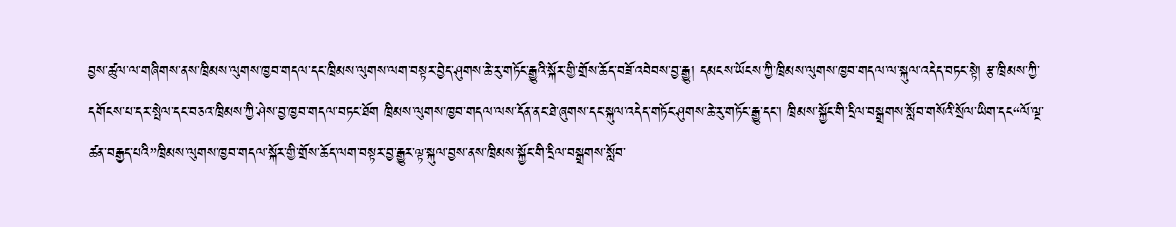བྱས་ཚུལ་ལ་གཞིགས་ནས་ཁྲིམས་ལུགས་ཁྱབ་གདལ་དང་ཁྲིམས་ལུགས་ལག་བསྟར་བྱེད་ཤུགས་ཆེ་རུ་གཏོང་རྒྱུའི་སྐོར་གྱི་གྲོས་ཆོད་བཟོ་འབེབས་བྱ་རྒྱུ། དམངས་ཡོངས་ཀྱི་ཁྲིམས་ལུགས་ཁྱབ་གདལ་ལ་སྐུལ་འདེད་བཏང་སྟེ། རྩ་ཁྲིམས་ཀྱི་དགོངས་པ་དར་སྤེལ་དང་བཅའ་ཁྲིམས་ཀྱི་ཤེས་བྱ་ཁྱབ་གདལ་བཏང་ཐོག ཁྲིམས་ལུགས་ཁྱབ་གདལ་ལས་དོན་ནང་ཐེ་ཞུགས་དང་སྐུལ་འདེད་གཏོང་ཤུགས་ཆེ་རུ་གཏོང་རྒྱུ་དང་། ཁྲིམས་སྐྱོང་གི་དྲིལ་བསྒྲགས་སློབ་གསོའི་སྲོལ་ཡིག་དང“ལོ་ལྔ་ཚན་བརྒྱད་པའི”ཁྲིམས་ལུགས་ཁྱབ་གདལ་སྐོར་གྱི་གྲོས་ཆོད་ལག་བསྟར་བྱ་རྒྱུར་ལྟ་སྐུལ་བྱས་ནས་ཁྲིམས་སྐྱོང་གི་དྲིལ་བསྒྲགས་སློབ་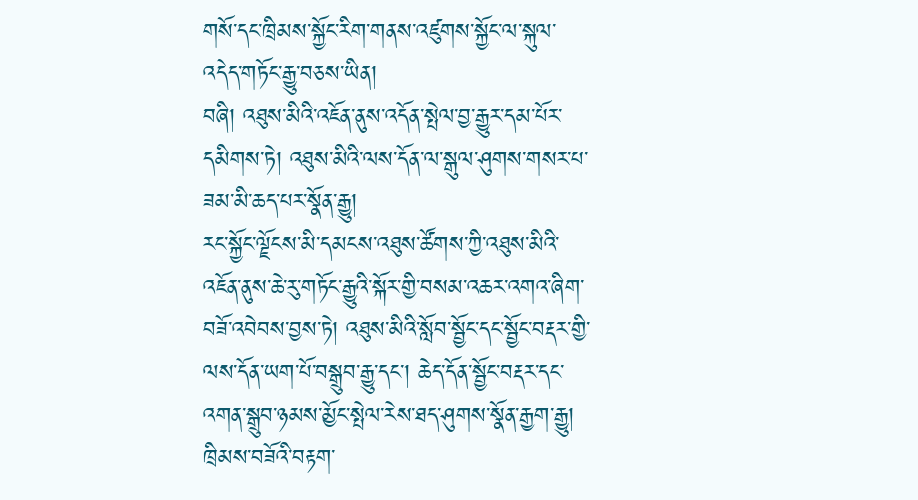གསོ་དང་ཁྲིམས་སྐྱོང་རིག་གནས་འཛུགས་སྐྱོང་ལ་སྐུལ་འདེད་གཏོང་རྒྱུ་བཅས་ཡིན།
བཞི། འཐུས་མིའི་འཇོན་ནུས་འདོན་སྤེལ་བྱ་རྒྱུར་དམ་པོར་དམིགས་ཏེ། འཐུས་མིའི་ལས་དོན་ལ་སྒུལ་ཤུགས་གསར་པ་ཟམ་མི་ཆད་པར་སྣོན་རྒྱུ།
རང་སྐྱོང་ལྗོངས་མི་དམངས་འཐུས་ཚོགས་ཀྱི་འཐུས་མིའི་འཇོན་ནུས་ཆེ་རུ་གཏོང་རྒྱུའི་སྐོར་གྱི་བསམ་འཆར་འགའ་ཞིག་བཟོ་འབེབས་བྱས་ཏེ། འཐུས་མིའི་སློབ་སྦྱོང་དང་སྦྱོང་བརྡར་གྱི་ལས་དོན་ཡག་པོ་བསྒྲུབ་རྒྱུ་དང་། ཆེད་དོན་སྦྱོང་བརྡར་དང་འགན་སྒྲུབ་ཉམས་མྱོང་སྤེལ་རེས་ཐད་ཤུགས་སྣོན་རྒྱག་རྒྱུ། ཁྲིམས་བཟོའི་བརྟག་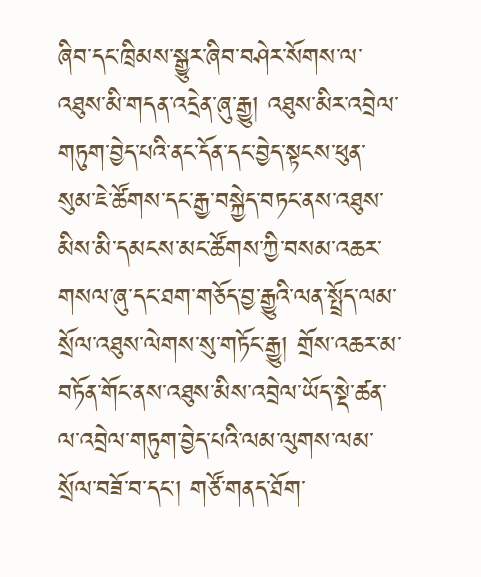ཞིབ་དང་ཁྲིམས་སྒྱུར་ཞིབ་བཤེར་སོགས་ལ་འཐུས་མི་གདན་འདྲེན་ཞུ་རྒྱུ། འཐུས་མིར་འབྲེལ་གཏུག་བྱེད་པའི་ནང་དོན་དང་བྱེད་སྟངས་ཕུན་སུམ་ཇེ་ཚོགས་དང་རྒྱ་བསྐྱེད་བཏང་ནས་འཐུས་མིས་མི་དམངས་མང་ཚོགས་ཀྱི་བསམ་འཆར་གསལ་ཞུ་དང་ཐག་གཅོད་བྱ་རྒྱུའི་ལན་སྤྲོད་ལམ་སྲོལ་འཐུས་ལེགས་སུ་གཏོང་རྒྱུ། གྲོས་འཆར་མ་བཏོན་གོང་ནས་འཐུས་མིས་འབྲེལ་ཡོད་སྡེ་ཚན་ལ་འབྲེལ་གཏུག་བྱེད་པའི་ལམ་ལུགས་ལམ་སྲོལ་བཟོ་བ་དང་། གཙོ་གནད་ཐོག་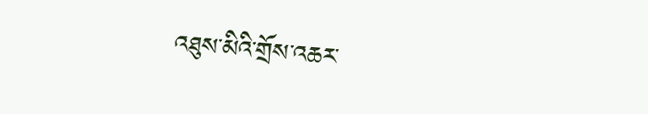འཐུས་མིའི་གྲོས་འཆར་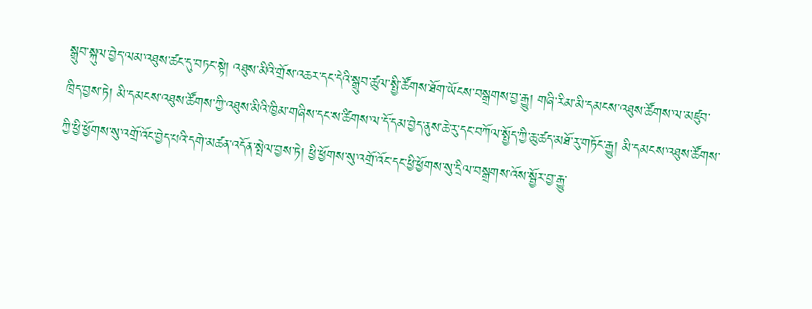སྒྲུབ་སྐུལ་བྱེད་ལམ་འཐུས་ཚང་དུ་བཏང་སྟེ། འཐུས་མིའི་གྲོས་འཆར་དང་དེའི་སྒྲུབ་ཚུལ་སྤྱི་ཚོགས་ཐོག་ཡོངས་བསྒྲགས་བྱ་རྒྱུ། གཞི་རིམ་མི་དམངས་འཐུས་ཚོགས་ལ་མཛུབ་ཁྲིད་བྱས་ཏེ། མི་དམངས་འཐུས་ཚོགས་ཀྱི་འཐུས་མིའི་ཁྱིམ་གཞིས་དང་ས་ཚིགས་ལ་དོ་དམ་བྱེད་ནུས་ཆེ་རུ་དང་བཀོལ་སྤྱོད་ཀྱི་ཆུ་ཚད་མཐོ་རུ་གཏོང་རྒྱུ། མི་དམངས་འཐུས་ཚོགས་ཀྱི་ཕྱི་ཕྱོགས་སུ་འགྲོ་འོང་བྱེད་པའི་དགེ་མཚན་འདོན་སྤེལ་བྱས་ཏེ། ཕྱི་ཕྱོགས་སུ་འགྲོ་འོང་དང་ཕྱི་ཕྱོགས་སུ་དྲིལ་བསྒྲགས་འོས་སྦྱོར་བྱ་རྒྱུ་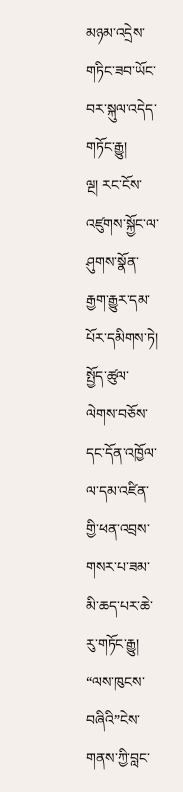མཉམ་འདྲེས་གཏིང་ཟབ་ཡོང་བར་སྐུལ་འདེད་གཏོང་རྒྱུ།
ལྔ། རང་ངོས་འཛུགས་སྐྱོང་ལ་ཤུགས་སྣོན་རྒྱག་རྒྱུར་དམ་པོར་དམིགས་ཏེ། སྤྱོད་ཚུལ་ལེགས་བཅོས་དང་དོན་འཁྱོལ་ལ་དམ་འཛིན་གྱི་ཕན་འབྲས་གསར་པ་ཟམ་མི་ཆད་པར་ཆེ་རུ་གཏོང་རྒྱུ།
“ལས་ཁུངས་བཞིའི”ངེས་གནས་ཀྱི་བླང་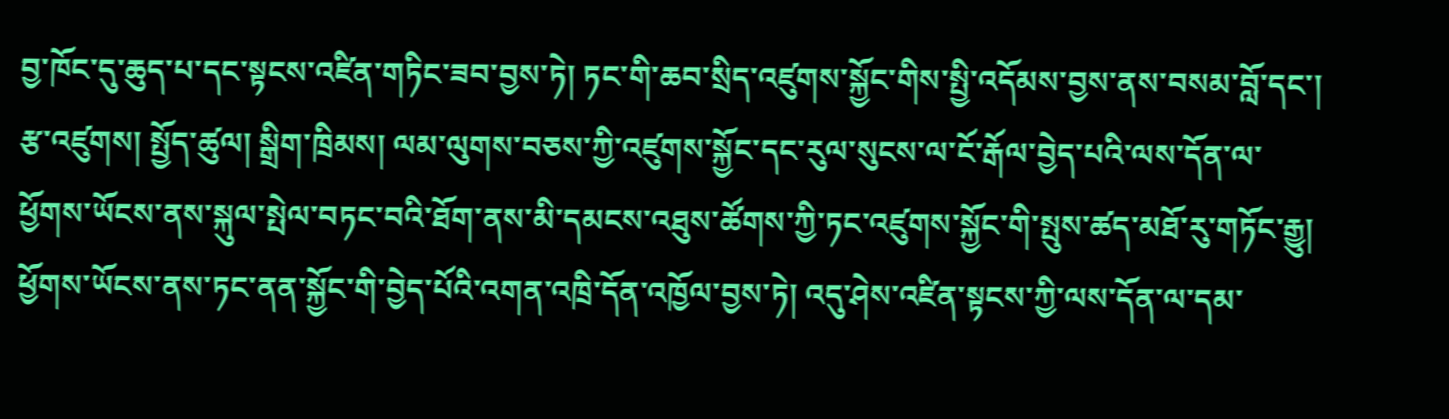བྱ་ཁོང་དུ་ཆུད་པ་དང་སྟངས་འཛིན་གཏིང་ཟབ་བྱས་ཏེ། ཏང་གི་ཆབ་སྲིད་འཛུགས་སྐྱོང་གིས་སྤྱི་འདོམས་བྱས་ནས་བསམ་བློ་དང་། རྩ་འཛུགས། སྤྱོད་ཚུལ། སྒྲིག་ཁྲིམས། ལམ་ལུགས་བཅས་ཀྱི་འཛུགས་སྐྱོང་དང་རུལ་སུངས་ལ་ངོ་རྒོལ་བྱེད་པའི་ལས་དོན་ལ་ཕྱོགས་ཡོངས་ནས་སྐུལ་སྤེལ་བཏང་བའི་ཐོག་ནས་མི་དམངས་འཐུས་ཚོགས་ཀྱི་ཏང་འཛུགས་སྐྱོང་གི་སྤུས་ཚད་མཐོ་རུ་གཏོང་རྒྱུ། ཕྱོགས་ཡོངས་ནས་ཏང་ནན་སྐྱོང་གི་བྱེད་པོའི་འགན་འཁྲི་དོན་འཁྱོལ་བྱས་ཏེ། འདུ་ཤེས་འཛིན་སྟངས་ཀྱི་ལས་དོན་ལ་དམ་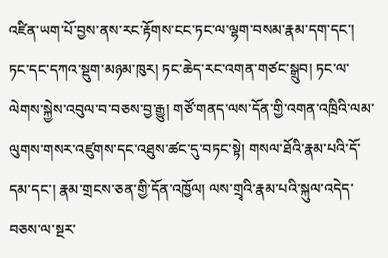འཛིན་ཡག་པོ་བྱས་ནས་རང་རྟོགས་ངང་ཏང་ལ་ལྷག་བསམ་རྣམ་དག་དང་། ཏང་དང་དཀའ་སྡུག་མཉམ་ཁུར། ཏང་ཆེད་རང་འགན་གཙང་སྒྲུབ། ཏང་ལ་ལེགས་སྐྱེས་འབུལ་བ་བཅས་བྱ་རྒྱུ། གཙོ་གནད་ལས་དོན་གྱི་འགན་འཁྲིའི་ལམ་ལུགས་གསར་འཛུགས་དང་འཐུས་ཚང་དུ་བཏང་སྟེ། གསལ་ཐོའི་རྣམ་པའི་དོ་དམ་དང་། རྣམ་གྲངས་ཅན་གྱི་དོན་འཁྱོལ། ལས་གྲྭའི་རྣམ་པའི་སྐུལ་འདེད་བཅས་ལ་སྔར་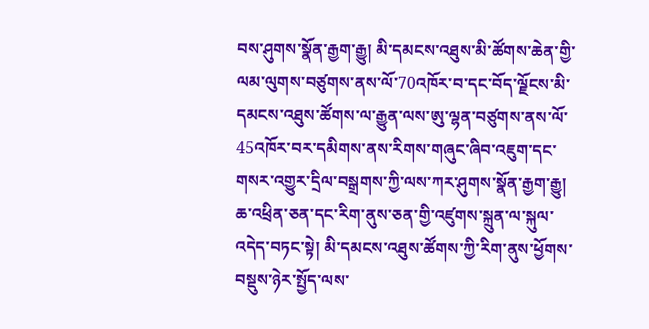བས་ཤུགས་སྣོན་རྒྱག་རྒྱུ། མི་དམངས་འཐུས་མི་ཚོགས་ཆེན་གྱི་ལམ་ལུགས་བཙུགས་ནས་ལོ་70འཁོར་བ་དང་བོད་ལྗོངས་མི་དམངས་འཐུས་ཚོགས་ལ་རྒྱུན་ལས་ཨུ་ལྷན་བཙུགས་ནས་ལོ་45འཁོར་བར་དམིགས་ནས་རིགས་གཞུང་ཞིབ་འཇུག་དང་གསར་འགྱུར་དྲིལ་བསྒྲགས་ཀྱི་ལས་ཀར་ཤུགས་སྣོན་རྒྱག་རྒྱུ། ཆ་འཕྲིན་ཅན་དང་རིག་ནུས་ཅན་གྱི་འཛུགས་སྐྲུན་ལ་སྐུལ་འདེད་བཏང་སྟེ། མི་དམངས་འཐུས་ཚོགས་ཀྱི་རིག་ནུས་ཕྱོགས་བསྡུས་ཉེར་སྤྱོད་ལས་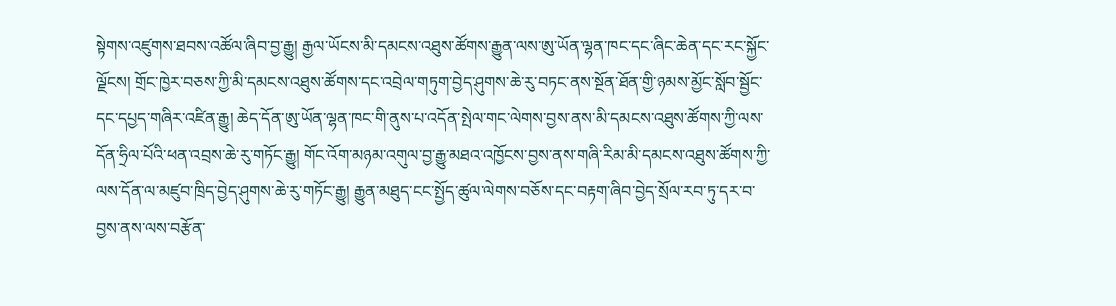སྟེགས་འཛུགས་ཐབས་འཚོལ་ཞིབ་བྱ་རྒྱུ། རྒྱལ་ཡོངས་མི་དམངས་འཐུས་ཚོགས་རྒྱུན་ལས་ཨུ་ཡོན་ལྷན་ཁང་དང་ཞིང་ཆེན་དང་རང་སྐྱོང་ལྗོངས། གྲོང་ཁྱེར་བཅས་ཀྱི་མི་དམངས་འཐུས་ཚོགས་དང་འབྲེལ་གཏུག་བྱེད་ཤུགས་ཆེ་རུ་བཏང་ནས་སྔོན་ཐོན་གྱི་ཉམས་མྱོང་སློབ་སྦྱོང་དང་དཔྱད་གཞིར་འཛིན་རྒྱུ། ཆེད་དོན་ཨུ་ཡོན་ལྷན་ཁང་གི་ནུས་པ་འདོན་སྤེལ་གང་ལེགས་བྱས་ནས་མི་དམངས་འཐུས་ཚོགས་ཀྱི་ལས་དོན་ཧྲིལ་པོའི་ཕན་འབྲས་ཆེ་རུ་གཏོང་རྒྱུ། གོང་འོག་མཉམ་འགུལ་བྱ་རྒྱུ་མཐའ་འཁྱོངས་བྱས་ནས་གཞི་རིམ་མི་དམངས་འཐུས་ཚོགས་ཀྱི་ལས་དོན་ལ་མཛུབ་ཁྲིད་བྱེད་ཤུགས་ཆེ་རུ་གཏོང་རྒྱུ། རྒྱུན་མཐུད་ངང་སྤྱོད་ཚུལ་ལེགས་བཅོས་དང་བརྟག་ཞིབ་བྱེད་སྲོལ་རབ་ཏུ་དར་བ་བྱས་ནས་ལས་བརྩོན་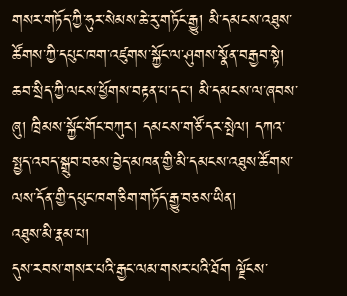གསར་གཏོད་ཀྱི་ཧུར་སེམས་ཆེ་རུ་གཏོང་རྒྱུ། མི་དམངས་འཐུས་ཚོགས་ཀྱི་དཔུང་ཁག་འཛུགས་སྐྱོང་ལ་ཤུགས་སྣོན་བརྒྱབ་སྟེ། ཆབ་སྲིད་ཀྱི་ལངས་ཕྱོགས་བརྟན་པ་དང་། མི་དམངས་ལ་ཞབས་ཞུ། ཁྲིམས་སྐྱོང་གོང་བཀུར། དམངས་གཙོ་དར་སྤེལ། དཀའ་སྤྱད་འབད་སྒྲུབ་བཅས་བྱེད་མཁན་གྱི་མི་དམངས་འཐུས་ཚོགས་ལས་དོན་གྱི་དཔུང་ཁག་ཅིག་གཏོད་རྒྱུ་བཅས་ཡིན།
འཐུས་མི་རྣམ་པ།
དུས་རབས་གསར་པའི་རྒྱང་ལམ་གསར་པའི་ཐོག ལྗོངས་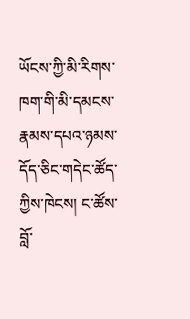ཡོངས་ཀྱི་མི་རིགས་ཁག་གི་མི་དམངས་རྣམས་དཔའ་ཉམས་དོད་ཅིང་གདེང་ཚོད་ཀྱིས་ཁེངས། ང་ཚོས་བློ་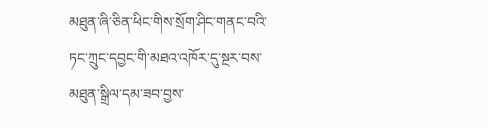མཐུན་ཞི་ཅིན་ཕིང་གིས་སྲོག་ཤིང་གནང་བའི་ཏང་ཀྲུང་དབྱང་གི་མཐའ་འཁོར་དུ་སྔར་བས་མཐུན་སྒྲིལ་དམ་ཟབ་བྱས་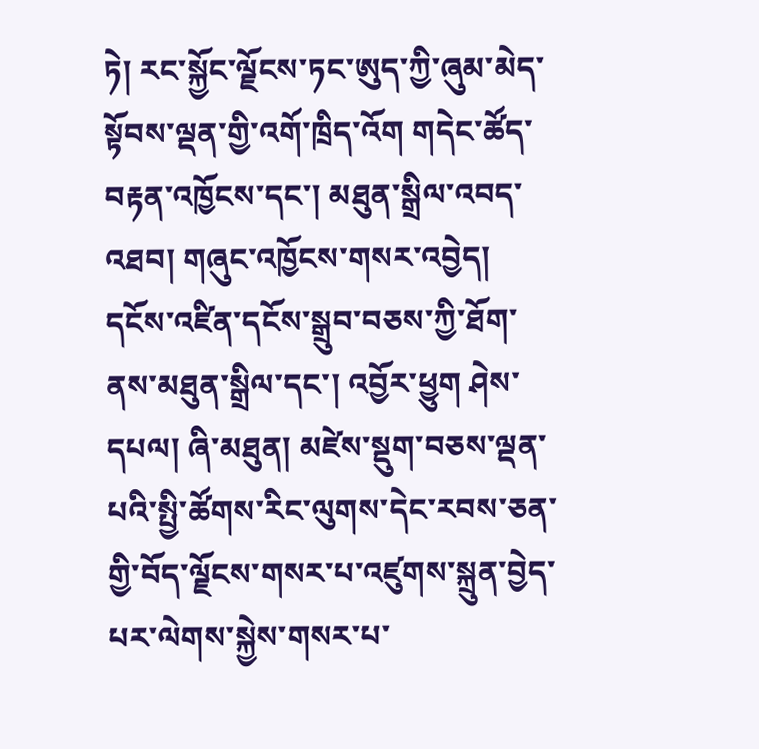ཏེ། རང་སྐྱོང་ལྗོངས་ཏང་ཨུད་ཀྱི་ཞུམ་མེད་སྟོབས་ལྡན་གྱི་འགོ་ཁྲིད་འོག གདེང་ཚོད་བརྟན་འཁྱོངས་དང་། མཐུན་སྒྲིལ་འབད་འཐབ། གཞུང་འཁྱོངས་གསར་འབྱེད། དངོས་འཛིན་དངོས་སྒྲུབ་བཅས་ཀྱི་ཐོག་ནས་མཐུན་སྒྲིལ་དང་། འབྱོར་ཕྱུག ཤེས་དཔལ། ཞི་མཐུན། མཛེས་སྡུག་བཅས་ལྡན་པའི་སྤྱི་ཚོགས་རིང་ལུགས་དེང་རབས་ཅན་གྱི་བོད་ལྗོངས་གསར་པ་འཛུགས་སྐྲུན་བྱེད་པར་ལེགས་སྐྱེས་གསར་པ་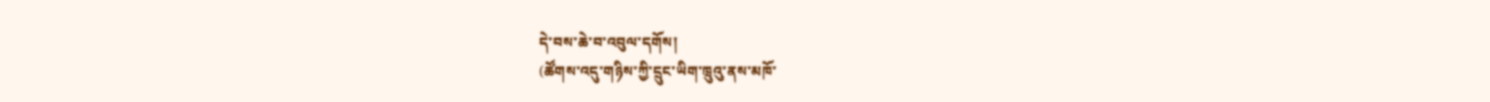དེ་བས་ཆེ་བ་འབུལ་དགོས།
(ཚོགས་འདུ་གཉིས་ཀྱི་དྲུང་ཡིག་ཁྲུའུ་ནས་མཁོ་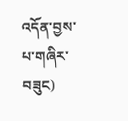འདོན་བྱས་པ་གཞིར་བཟུང)